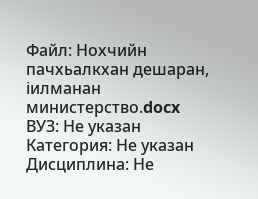Файл: Нохчийн пачхьалкхан дешаран, iилманан министерство.docx
ВУЗ: Не указан
Категория: Не указан
Дисциплина: Не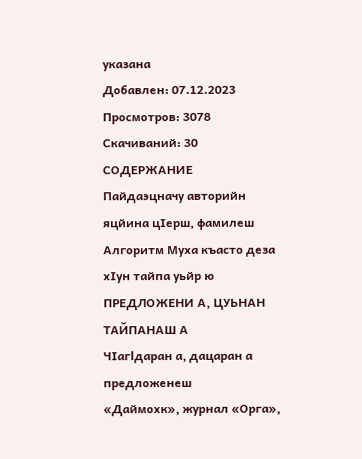указана
Добавлен: 07.12.2023
Просмотров: 3078
Скачиваний: 30
СОДЕРЖАНИЕ
Пайдаэцначу авторийн яцйина цIерш, фамилеш
Алгоритм Муха къасто деза хIун тайпа уьйр ю
ПРЕДЛОЖЕНИ А, ЦУЬНАН ТАЙПАНАШ А
ЧIaгlдаран а, дацаран а предложенеш
«Даймохк», журнал «Орга»,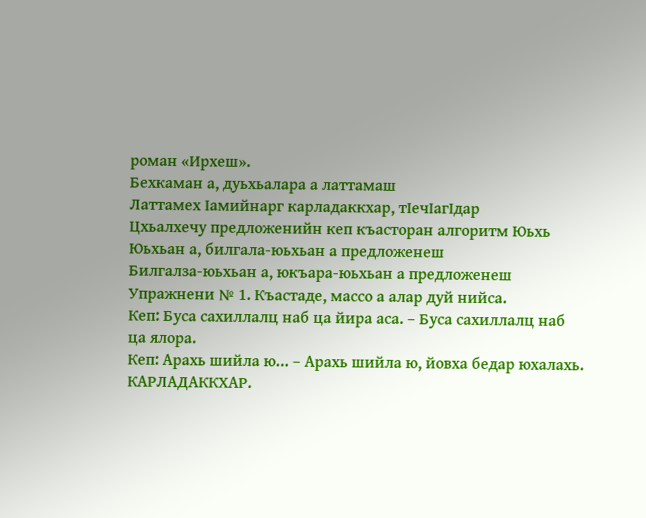роман «Ирхеш».
Бехкаман а, дуьхьалара а латтамаш
Латтамех Iамийнарг карладаккхар, тIечIагIдар
Цхьалхечу предложенийн кеп къасторан алгоритм Юьхь
Юьхьан а, билгала-юьхьан а предложенеш
Билгалза-юьхьан а, юкъара-юьхьан а предложенеш
Упражнени № 1. Къастаде, массо а алар дуй нийса.
Кеп: Буса сахиллалц наб ца йира аса. – Буса сахиллалц наб ца ялора.
Кеп: Арахь шийла ю… – Арахь шийла ю, йовха бедар юхалахь.
КАРЛАДАККХАР.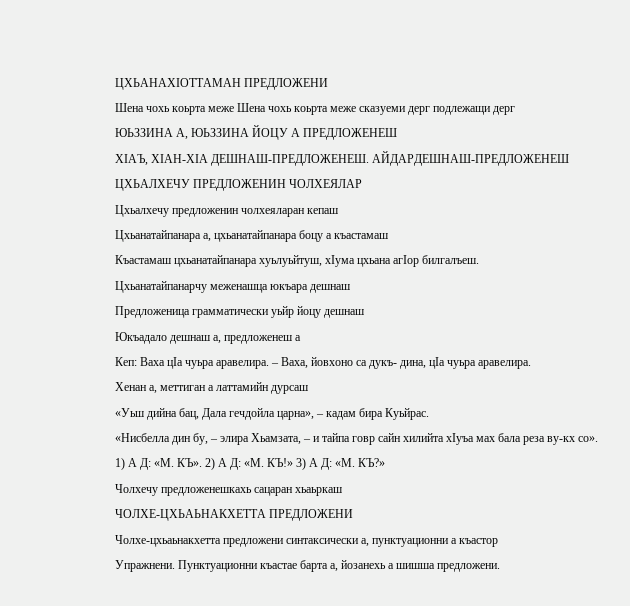ЦХЬАНАХIОТТАМАН ПРЕДЛОЖЕНИ
Шена чохь коьрта меже Шена чохь коьрта меже сказуеми дерг подлежащи дерг
ЮЬЗЗИНА А, ЮЬЗЗИНА ЙОЦУ А ПРЕДЛОЖЕНЕШ
ХIАЪ, ХIАН-ХIА ДЕШНАШ-ПРЕДЛОЖЕНЕШ. АЙДАРДЕШНАШ-ПРЕДЛОЖЕНЕШ
ЦХЬАЛХЕЧУ ПРЕДЛОЖЕНИН ЧОЛХЕЯЛАР
Цхьалхечу предложенин чолхеяларан кепаш
Цхьанатайпанара а, цхьанатайпанара боцу а къастамаш
Къастамаш цхьанатайпанара хуьлуьйтуш, хIума цхьана агIор билгалъеш.
Цхьанатайпанарчу меженашца юкъара дешнаш
Предложеница грамматически уьйр йоцу дешнаш
Юкъадало дешнаш а, предложенеш а
Кеп: Ваха цIа чуьра аравелира. – Ваха, йовхоно са дукъ- дина, цIа чуьра аравелира.
Хенан а, меттиган а латтамийн дурсаш
«Уьш дийна бац, Дала гечдойла царна», – кадам бира Куьйрас.
«Нисбелла дин бу, – элира Хьамзата, – и тайпа говр сайн хилийта хIуъа мах бала реза ву-кх со».
1) А Д: «М. КЪ». 2) А Д: «М. КЪ!» 3) А Д: «М. КЪ?»
Чолхечу предложенешкахь сацаран хьаьркаш
ЧОЛХЕ-ЦХЬАЬНАКХЕТТА ПРЕДЛОЖЕНИ
Чолхе-цхьаьнакхетта предложени синтаксически а, пунктуационни а къастор
Упражнени. Пунктуационни къастае барта а, йозанехь а шишша предложени.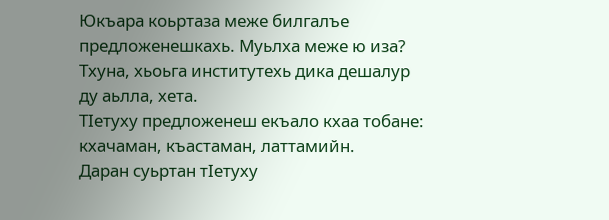Юкъара коьртаза меже билгалъе предложенешкахь. Муьлха меже ю иза?
Тхуна, хьоьга институтехь дика дешалур ду аьлла, хета.
ТIетуху предложенеш екъало кхаа тобане: кхачаман, къастаман, латтамийн.
Даран суьртан тIетуху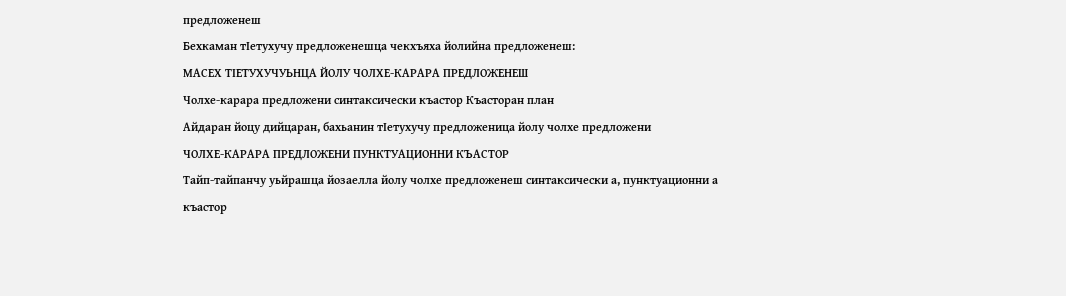предложенеш
Бехкаман тIетухучу предложенешца чекхъяха йолийна предложенеш:
МАСЕХ ТIЕТУХУЧУЬНЦА ЙОЛУ ЧОЛХЕ-КАРАРА ПРЕДЛОЖЕНЕШ
Чолхе-карара предложени синтаксически къастор Къасторан план
Айдаран йоцу дийцаран, бахьанин тIетухучу предложеница йолу чолхе предложени
ЧОЛХЕ-КАРАРА ПРЕДЛОЖЕНИ ПУНКТУАЦИОННИ КЪАСТОР
Тайп-тайпанчу уьйрашца йозаелла йолу чолхе предложенеш синтаксически а, пунктуационни а къастор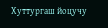Хуттургаш йоцучу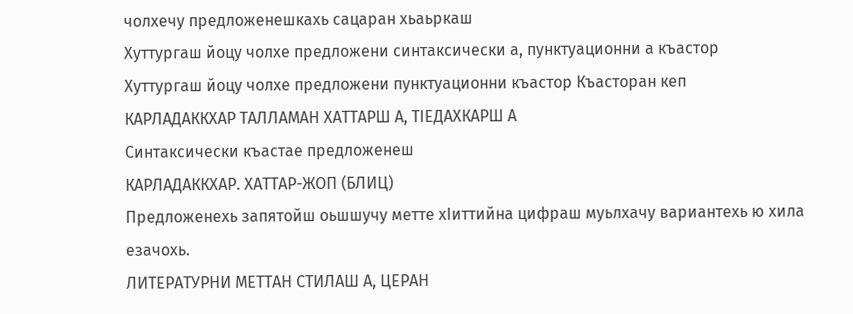чолхечу предложенешкахь сацаран хьаьркаш
Хуттургаш йоцу чолхе предложени синтаксически а, пунктуационни а къастор
Хуттургаш йоцу чолхе предложени пунктуационни къастор Къасторан кеп
КАРЛАДАККХАР ТАЛЛАМАН ХАТТАРШ А, ТIЕДАХКАРШ А
Синтаксически къастае предложенеш
КАРЛАДАККХАР. ХАТТАР-ЖОП (БЛИЦ)
Предложенехь запятойш оьшшучу метте хIиттийна цифраш муьлхачу вариантехь ю хила езачохь.
ЛИТЕРАТУРНИ МЕТТАН СТИЛАШ А, ЦЕРАН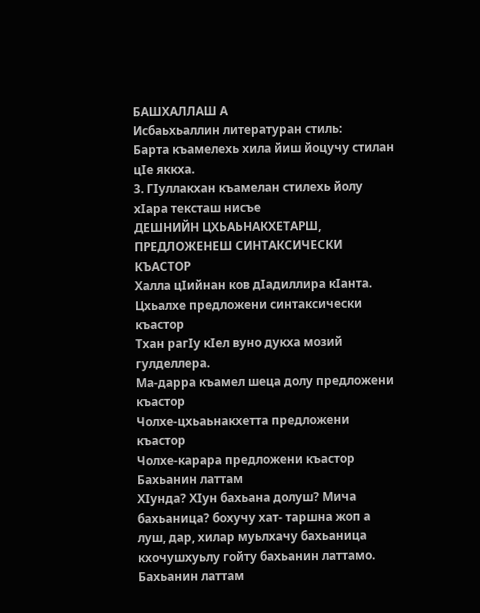БАШХАЛЛАШ А
Исбаьхьаллин литературан стиль:
Барта къамелехь хила йиш йоцучу стилан цIе яккха.
3. ГIуллакхан къамелан стилехь йолу хIара тексташ нисъе
ДЕШНИЙН ЦХЬАЬНАКХЕТАРШ, ПРЕДЛОЖЕНЕШ СИНТАКСИЧЕСКИ КЪАСТОР
Халла цIийнан ков дIадиллира кIанта.
Цхьалхе предложени синтаксически къастор
Тхан рагIу кIел вуно дукха мозий гулделлера.
Ма-дарра къамел шеца долу предложени къастор
Чолхе-цхьаьнакхетта предложени къастор
Чолхе-карара предложени къастор
Бахьанин латтам
ХIунда? ХIун бахьана долуш? Мича бахьаница? бохучу хат- таршна жоп а луш, дар, хилар муьлхачу бахьаница кхочушхуьлу гойту бахьанин латтамо.
Бахьанин латтам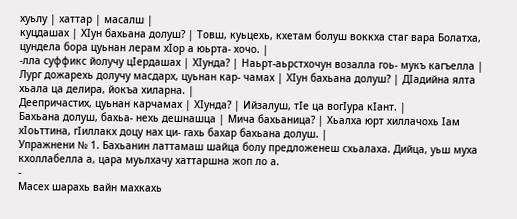хуьлу | хаттар | масалш |
куцдашах | ХIун бахьана долуш? | Товш, куьцехь, кхетам болуш воккха стаг вара Болатха, цундела бора цуьнан лерам хIор а юьрта- хочо. |
-лла суффикс йолучу цIердашах | ХIунда? | Наьрт-аьрстхочун возалла гоь- мукъ кагъелла |
Лург дожарехь долучу масдарх, цуьнан кар- чамах | ХIун бахьана долуш? | ДIадийна ялта хьала ца делира, йокъа хиларна. |
Деепричастих, цуьнан карчамах | ХIунда? | Ийзалуш, тIе ца вогIура кIант. |
Бахьана долуш, бахьа- нехь дешнашца | Мича бахьаница? | Хьалха юрт хиллачохь Iам хIоьттина, гIиллакх доцу нах ци- гахь бахар бахьана долуш. |
Упражнени № 1. Бахьанин латтамаш шайца болу предложенеш схьалаха. Дийца, уьш муха кхоллабелла а, цара муьлхачу хаттаршна жоп ло а.
-
Масех шарахь вайн махкахь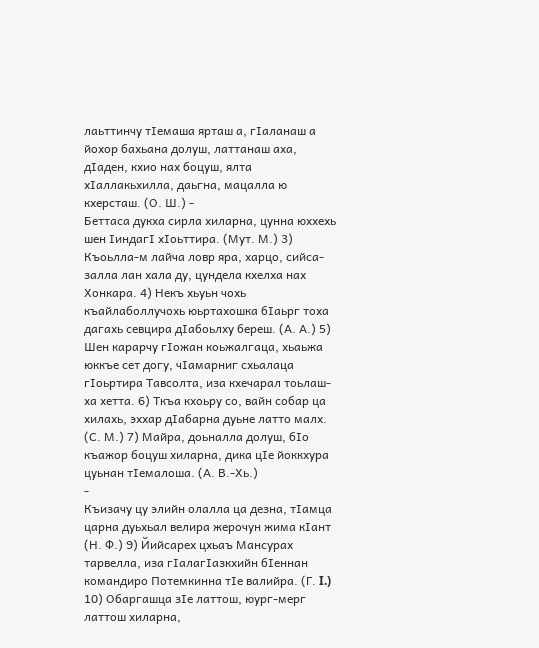лаьттинчу тIемаша ярташ а, гIаланаш а йохор бахьана долуш, латтанаш аха, дIаден, кхио нах боцуш, ялта хIаллакьхилла, даьгна, мацалла ю кхерсташ. (О. Ш.) -
Беттаса дукха сирла хиларна, цунна юххехь шен IиндагI хIоьттира. (Мут. М.) 3) Къоьлла-м лайча ловр яра, харцо, сийса- залла лан хала ду, цундела кхелха нах Хонкара. 4) Некъ хьуьн чохь къайлаболлучохь юьртахошка бIаьрг тоха дагахь севцира дIабоьлху береш. (А. А.) 5) Шен карарчу гIожан коьжалгаца, хьаьжа юккъе сет догу, чIамарниг схьалаца гIоьртира Тавсолта, иза кхечарал тоьлаш- ха хетта. 6) Ткъа кхоьру со, вайн собар ца хилахь, эххар дIабарна дуьне латто малх. (С. М.) 7) Майра, доьналла долуш, бIо къажор боцуш хиларна, дика цIе йоккхура цуьнан тIемалоша. (А. В.-Хь.)
-
Къизачу цу элийн олалла ца дезна, тIамца царна дуьхьал велира жерочун жима кIант (Н. Ф.) 9) Йийсарех цхьаъ Мансурах тарвелла, иза гIалагIазкхийн бIеннан командиро Потемкинна тIе валийра. (Г. I.) 10) Обаргашца зIе латтош, юург-мерг латтош хиларна,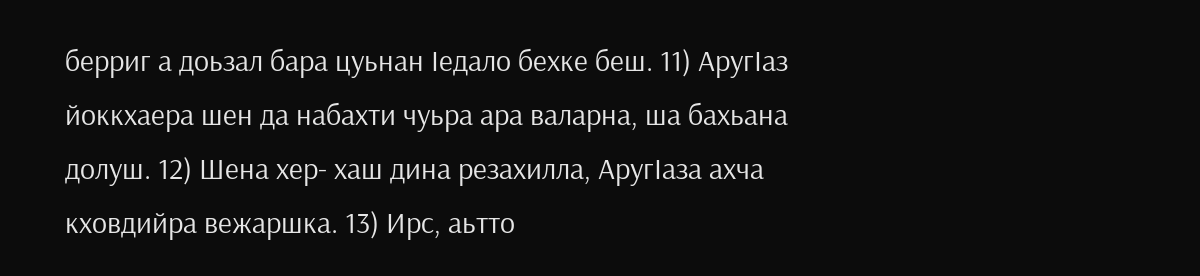берриг а доьзал бара цуьнан Iедало бехке беш. 11) АругIаз йоккхаера шен да набахти чуьра ара валарна, ша бахьана долуш. 12) Шена хер- хаш дина резахилла, АругIаза ахча кховдийра вежаршка. 13) Ирс, аьтто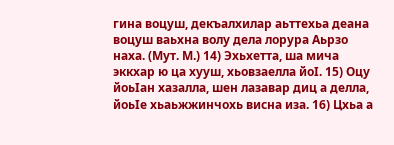гина воцуш, декъалхилар аьттехьа деана воцуш ваьхна волу дела лорура Аьрзо наха. (Мут. М.) 14) Эхьхетта, ша мича эккхар ю ца хууш, хьовзаелла йоI. 15) Оцу йоьIан хазалла, шен лазавар диц а делла, йоьIе хьаьжжинчохь висна иза. 16) Цхьа а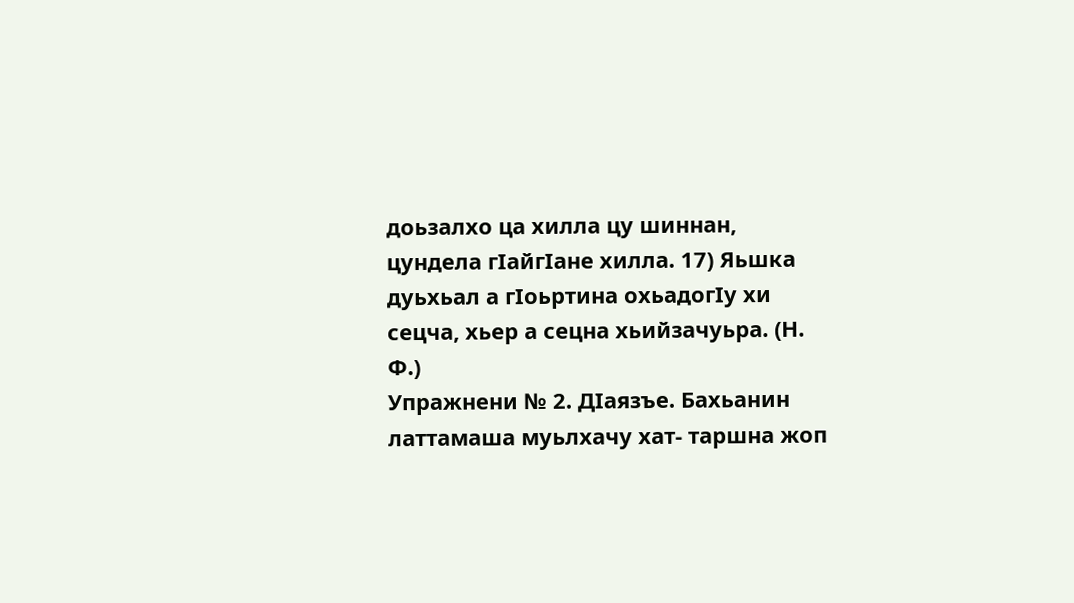доьзалхо ца хилла цу шиннан, цундела гIайгIане хилла. 17) Яьшка дуьхьал а гIоьртина охьадогIу хи сецча, хьер а сецна хьийзачуьра. (Н. Ф.)
Упражнени № 2. ДIаязъе. Бахьанин латтамаша муьлхачу хат- таршна жоп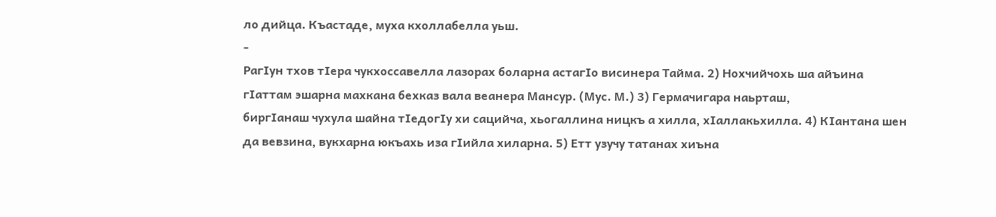ло дийца. Къастаде, муха кхоллабелла уьш.
-
РагIун тхов тIера чукхоссавелла лазорах боларна астагIо висинера Тайма. 2) Нохчийчохь ша айъина гIаттам эшарна махкана бехказ вала веанера Мансур. (Мус. М.) 3) Гермачигара наьрташ,
биргIанаш чухула шайна тIедогIу хи сацийча, хьогаллина ницкъ а хилла, хIаллакьхилла. 4) КIантана шен да вевзина, вукхарна юкъахь иза гIийла хиларна. 5) Етт узучу татанах хиъна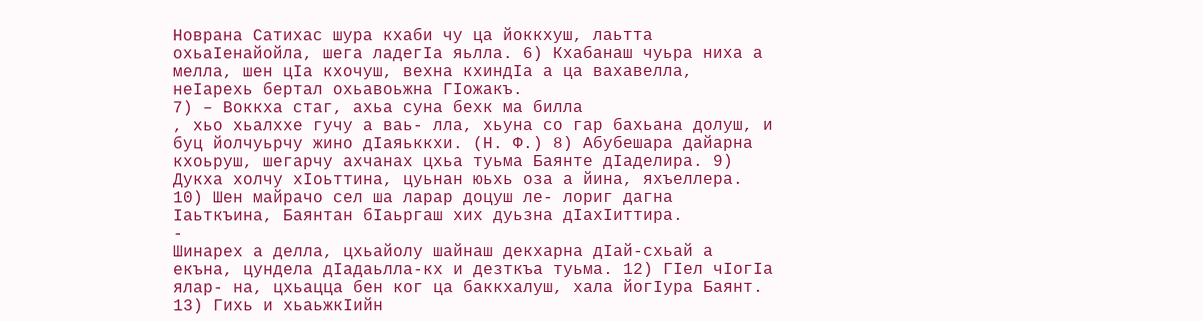Новрана Сатихас шура кхаби чу ца йоккхуш, лаьтта охьаIенайойла, шега ладегIа яьлла. 6) Кхабанаш чуьра ниха а мелла, шен цIа кхочуш, вехна кхиндIа а ца вахавелла, неIарехь бертал охьавоьжна ГIожакъ.
7) – Воккха стаг, ахьа суна бехк ма билла
, хьо хьалххе гучу а ваь- лла, хьуна со гар бахьана долуш, и буц йолчуьрчу жино дIаяьккхи. (Н. Ф.) 8) Абубешара дайарна кхоьруш, шегарчу ахчанах цхьа туьма Баянте дIаделира. 9) Дукха холчу хIоьттина, цуьнан юьхь оза а йина, яхъеллера. 10) Шен майрачо сел ша ларар доцуш ле- лориг дагна Iаьткъина, Баянтан бIаьргаш хих дуьзна дIахIиттира.
-
Шинарех а делла, цхьайолу шайнаш декхарна дIай-схьай а екъна, цундела дIадаьлла-кх и дезткъа туьма. 12) ГIел чIогIа ялар- на, цхьацца бен ког ца баккхалуш, хала йогIура Баянт. 13) Гихь и хьаьжкIийн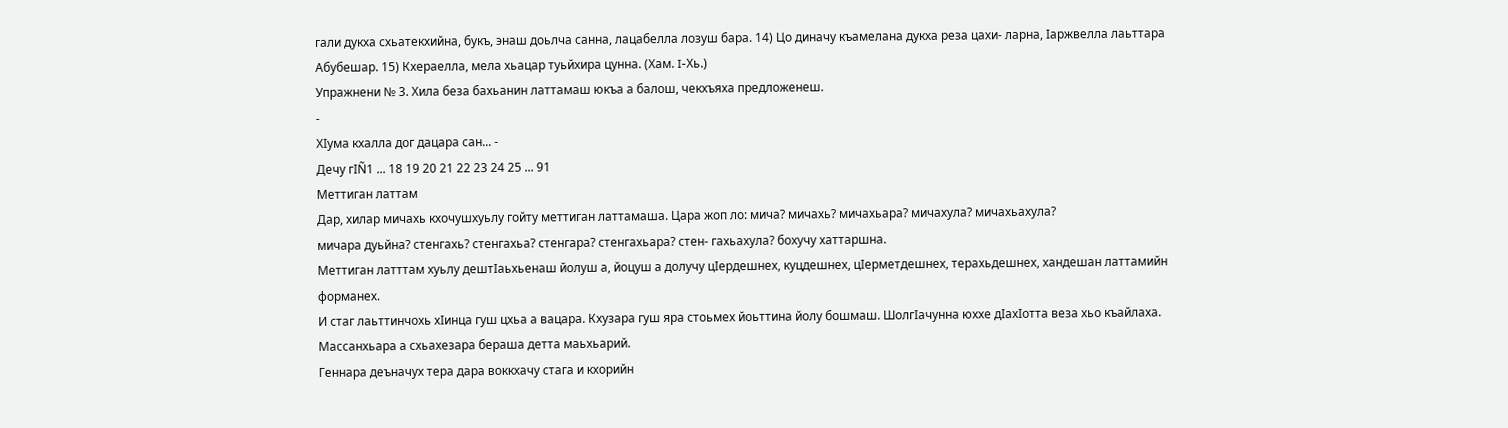гали дукха схьатекхийна, букъ, энаш доьлча санна, лацабелла лозуш бара. 14) Цо диначу къамелана дукха реза цахи- ларна, Iаржвелла лаьттара Абубешар. 15) Кхераелла, мела хьацар туьйхира цунна. (Хам. I-Хь.)
Упражнени № 3. Хила беза бахьанин латтамаш юкъа а балош, чекхъяха предложенеш.
-
ХIума кхалла дог дацара сан... -
Дечу гIÑ1 ... 18 19 20 21 22 23 24 25 ... 91
Меттиган латтам
Дар, хилар мичахь кхочушхуьлу гойту меттиган латтамаша. Цара жоп ло: мича? мичахь? мичахьара? мичахула? мичахьахула?
мичара дуьйна? стенгахь? стенгахьа? стенгара? стенгахьара? стен- гахьахула? бохучу хаттаршна.
Меттиган латттам хуьлу дештIаьхьенаш йолуш а, йоцуш а долучу цIердешнех, куцдешнех, цIерметдешнех, терахьдешнех, хандешан латтамийн форманех.
И стаг лаьттинчохь хIинца гуш цхьа а вацара. Кхузара гуш яра стоьмех йоьттина йолу бошмаш. ШолгIачунна юххе дIахIотта веза хьо къайлаха. Массанхьара а схьахезара бераша детта маьхьарий.
Геннара деъначух тера дара воккхачу стага и кхорийн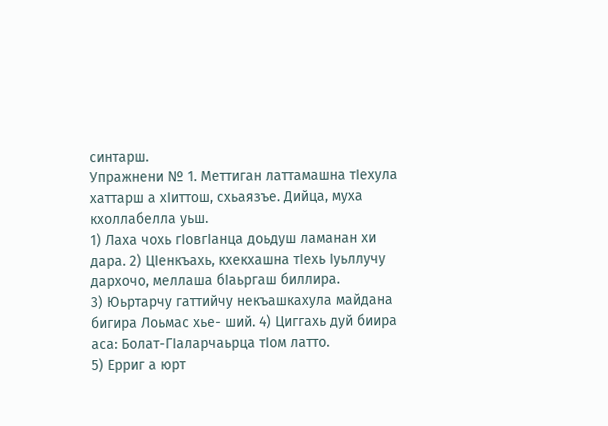синтарш.
Упражнени № 1. Меттиган латтамашна тIехула хаттарш а хIиттош, схьаязъе. Дийца, муха кхоллабелла уьш.
1) Лаха чохь гIовгIанца доьдуш ламанан хи дара. 2) ЦIенкъахь, кхекхашна тIехь Iуьллучу дархочо, меллаша бIаьргаш биллира.
3) Юьртарчу гаттийчу некъашкахула майдана бигира Лоьмас хье- ший. 4) Циггахь дуй биира аса: Болат-ГIаларчаьрца тIом латто.
5) Ерриг а юрт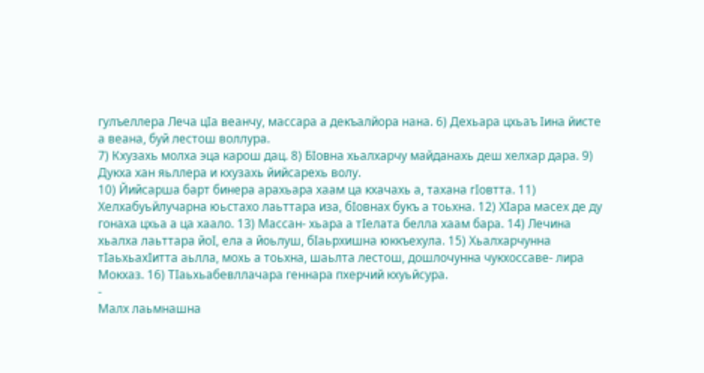гулъеллера Леча цIа веанчу, массара а декъалйора нана. 6) Дехьара цхьаъ Iина йисте а веана, буй лестош воллура.
7) Кхузахь молха эца карош дац. 8) БIовна хьалхарчу майданахь деш хелхар дара. 9) Дукха хан яьллера и кхузахь йийсарехь волу.
10) Йийсарша барт бинера арахьара хаам ца кхачахь а, тахана гIовтта. 11) Хелхабуьйлучарна юьстахо лаьттара иза, бIовнах букъ а тоьхна. 12) ХIара масех де ду гонаха цхьа а ца хаало. 13) Массан- хьара а тIелата белла хаам бара. 14) Лечина хьалха лаьттара йоI, ела а йоьлуш, бIаьрхишна юккъехула. 15) Хьалхарчунна тIаьхьахIитта аьлла, мохь а тоьхна, шаьлта лестош, дошлочунна чукхоссаве- лира Мокхаз. 16) ТIаьхьабевллачара геннара пхерчий кхуьйсура.
-
Малх лаьмнашна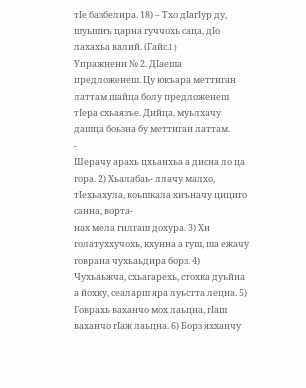тIе базбелира. 18) – Тхо дIагIур ду, шуьшиъ царна гуччохь саца, дIо лахахьа валий. (Гайс.I.)
Упражнени № 2. ДIаеша предложенеш. Цу юкъара меттиган латтам шайца болу предложенеш тIера схьаязъе. Дийца, муьлхачу дашца боьзна бу меттиган латтам.
-
Шерачу арахь цхьанхьа а дисна ло ца гора. 2) Хьалабаь- ллачу малхо, тIехьахула, коьшкала хиъначу цициго санна, ворта-
нах мела гилгаш дохура. 3) Хи голатуххучохь, кхунна а гуш, ша ежачу говрана чухьаьдира борз. 4) Чухьаьжча, схьагарехь, стохка дуьйна а йохку, сеаларш яра луьстта лецна. 5) Говрахь ваханчо мох лаьцна, гIаш ваханчо гIаж лаьцна. 6) Борз яхханчу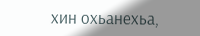хин охьанехьа,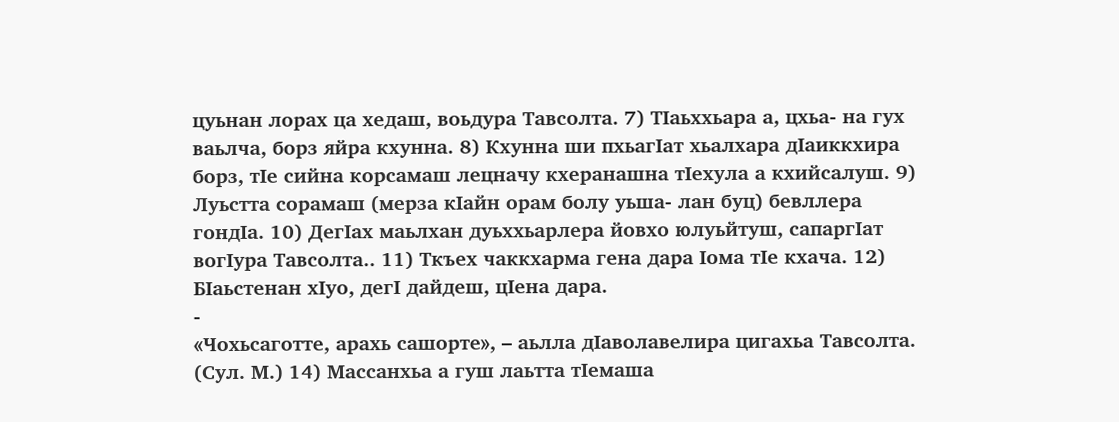цуьнан лорах ца хедаш, воьдура Тавсолта. 7) ТIаьххьара а, цхьа- на гух ваьлча, борз яйра кхунна. 8) Кхунна ши пхьагIат хьалхара дIаиккхира борз, тIе сийна корсамаш лецначу кхеранашна тIехула а кхийсалуш. 9) Луьстта сорамаш (мерза кIайн орам болу уьша- лан буц) бевллера гондIа. 10) ДегIах маьлхан дуьххьарлера йовхо юлуьйтуш, сапаргIат вогIура Тавсолта.. 11) Ткъех чаккхарма гена дара Iома тIе кхача. 12) БIаьстенан хIуо, дегI дайдеш, цIена дара.
-
«Чохьсаготте, арахь сашорте», – аьлла дIаволавелира цигахьа Тавсолта. (Сул. М.) 14) Массанхьа а гуш лаьтта тIемаша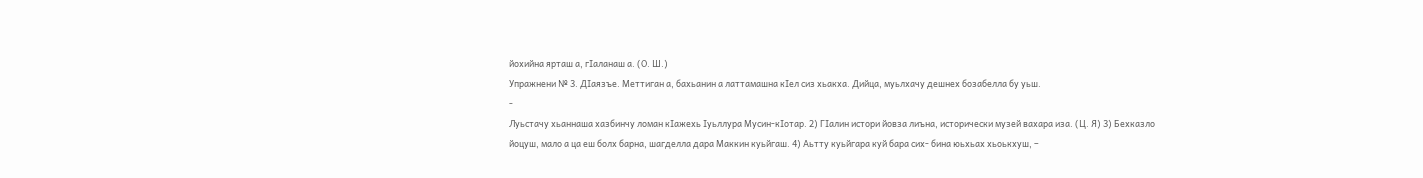йохийна ярташ а, гIаланаш а. (О. Ш.)
Упражнени № 3. ДIаязъе. Меттиган а, бахьанин а латтамашна кIел сиз хьакха. Дийца, муьлхачу дешнех бозабелла бу уьш.
-
Луьстачу хьаннаша хазбинчу ломан кIажехь Iуьллура Мусин-кIотар. 2) ГIалин истори йовза лиъна, исторически музей вахара иза. (Ц. Я) 3) Бехказло йоцуш, мало а ца еш болх барна, шагделла дара Маккин куьйгаш. 4) Аьтту куьйгара куй бара сих- бина юьхьах хьоькхуш, –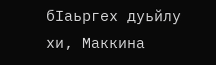бIаьргех дуьйлу хи, Маккина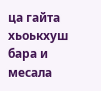ца гайта хьоькхуш бара и месала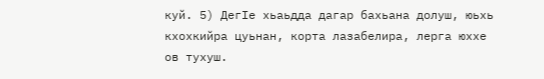куй. 5) ДегIе хьаьдда дагар бахьана долуш, юьхь кхохкийра цуьнан, корта лазабелира, лерга юххе ов тухуш.